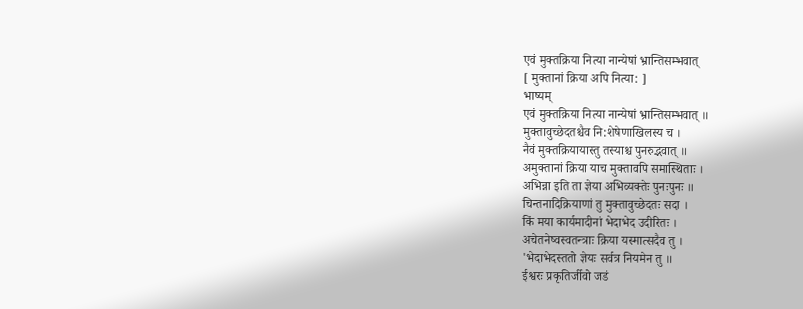एवं मुक्तक्रिया नित्या नान्येषां भ्रान्तिसम्भवात्
[ मुक्तानां क्रिया अपि नित्या: ]
भाष्यम्
एवं मुक्तक्रिया नित्या नान्येषां भ्रान्तिसम्भवात् ॥
मुक्तावुच्छेदतश्चैव नि:शेषेणाखिलस्य च ।
नैवं मुक्तक्रियायास्तु तस्याश्च पुनरुद्भवात् ॥
अमुक्तानां क्रिया याच मुक्तावपि समास्थिताः ।
अभिन्ना इति ता ज्ञेया अभिव्यक्तेः पुनःपुनः ॥
चिन्तनादिक्रियाणां तु मुक्तावुच्छेदतः सदा ।
किं मया कार्यमादीनां भेदाभेद उदीरितः ।
अचेतनेष्वस्वतन्त्राः क्रिया यस्मात्सदैव तु ।
'भेदाभेदस्ततो ज्ञेयः सर्वत्र नियमेन तु ॥
ईश्वरः प्रकृतिर्जीवो जडं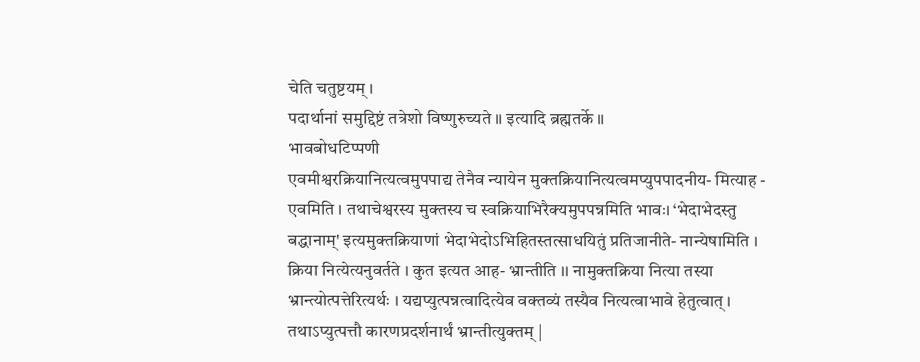चेति चतुष्टयम् ।
पदार्थानां समुद्दिष्टं तत्रेशो विष्णुरुच्यते ॥ इत्यादि ब्रह्मतर्के ॥
भावबोधटिप्पणी
एवमीश्वरक्रियानित्यत्वमुपपाद्य तेनैव न्यायेन मुक्तक्रियानित्यत्वमप्युपपादनीय- मित्याह - एवमिति । तथाचेश्वरस्य मुक्तस्य च स्वक्रियाभिरैक्यमुपपन्नमिति भावः। ‘भेदाभेदस्तु बद्धानाम्' इत्यमुक्तक्रियाणां भेदाभेदोऽभिहितस्तत्साधयितुं प्रतिजानीते- नान्येषामिति । क्रिया नित्येत्यनुवर्तते । कुत इत्यत आह- भ्रान्तीति ।। नामुक्तक्रिया नित्या तस्या भ्रान्त्योत्पत्तेरित्यर्थः । यद्यप्युत्पन्नत्वादित्येव वक्तव्यं तस्यैव नित्यत्वाभावे हेतुत्वात् । तथाऽप्युत्पत्तौ कारणप्रदर्शनार्थं भ्रान्तीत्युक्तम् |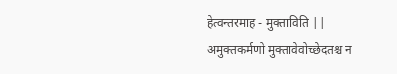हेत्वन्तरमाह - मुक्ताविति || अमुक्तकर्मणो मुक्तावेवोच्छेदतश्च न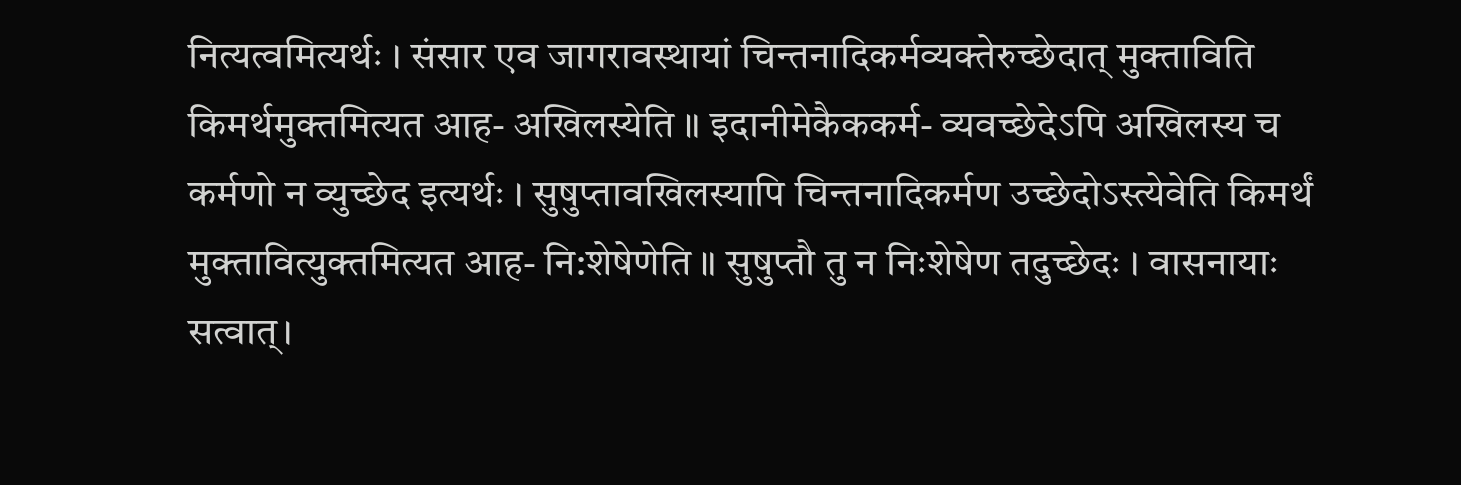नित्यत्वमित्यर्थः । संसार एव जागरावस्थायां चिन्तनादिकर्मव्यक्तेरुच्छेदात् मुक्ताविति किमर्थमुक्तमित्यत आह- अखिलस्येति ॥ इदानीमेकैककर्म- व्यवच्छेदेऽपि अखिलस्य च कर्मणो न व्युच्छेद इत्यर्थः । सुषुप्तावखिलस्यापि चिन्तनादिकर्मण उच्छेदोऽस्त्येवेति किमर्थं मुक्तावित्युक्तमित्यत आह- नि:शेषेणेति ॥ सुषुप्तौ तु न निःशेषेण तदुच्छेदः । वासनायाः सत्वात्।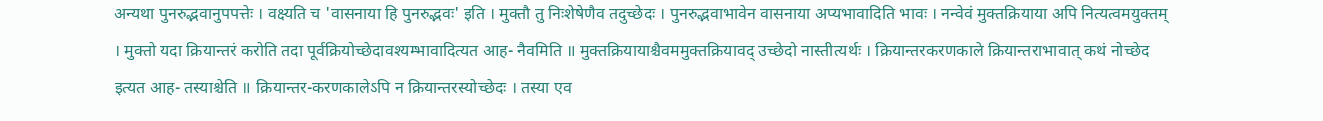अन्यथा पुनरुद्भवानुपपत्तेः । वक्ष्यति च 'वासनाया हि पुनरुद्भवः' इति । मुक्तौ तु निःशेषेणैव तदुच्छेदः । पुनरुद्भवाभावेन वासनाया अप्यभावादिति भावः । नन्वेवं मुक्तक्रियाया अपि नित्यत्वमयुक्तम् । मुक्तो यदा क्रियान्तरं करोति तदा पूर्वक्रियोच्छेदावश्यम्भावादित्यत आह- नैवमिति ॥ मुक्तक्रियायाश्चैवममुक्तक्रियावद् उच्छेदो नास्तीत्यर्थः । क्रियान्तरकरणकाले क्रियान्तराभावात् कथं नोच्छेद इत्यत आह- तस्याश्चेति ॥ क्रियान्तर-करणकालेऽपि न क्रियान्तरस्योच्छेदः । तस्या एव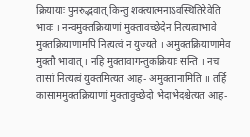क्रियायाः पुनरुद्भवात् किन्तु शक्त्यात्मनाऽवस्थितिरेवेति भावः । नन्वमुक्तक्रियाणां मुक्तावच्छेदेन नित्यत्वाभावे मुक्तक्रियाणामपि नित्यत्वं न युज्यते । अमुक्तक्रियाणामेव मुक्तौ भावात् । नहि मुक्तावागन्तुकक्रियाः सन्ति । नच तासां नित्यत्वं युक्तमित्यत आह- अमुक्तानामिति ॥ तर्हि कासाममुक्तक्रियाणां मुक्तावुच्छेदो भेदाभेदश्चेत्यत आह-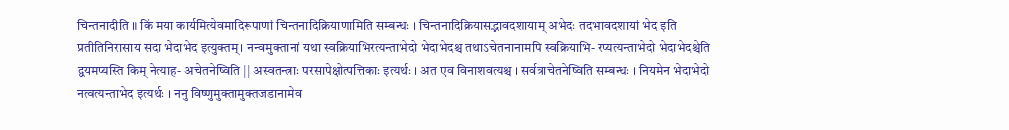चिन्तनादीति ॥ किं मया कार्यमित्येवमादिरूपाणां चिन्तनादिक्रियाणामिति सम्बन्धः । चिन्तनादिक्रियासद्भावदशायाम् अभेदः तदभावदशायां भेद इति प्रतीतिनिरासाय सदा भेदाभेद इत्युक्तम्। नन्वमुक्तानां यथा स्वक्रियाभिरत्यन्ताभेदो भेदाभेदश्च तथाऽचेतनानामपि स्वक्रियाभि- रप्यत्यन्ताभेदो भेदाभेदश्चेति द्वयमप्यस्ति किम् नेत्याह- अचेतनेष्विति || अस्वतन्त्राः परसापेक्षोत्पत्तिकाः इत्यर्थः । अत एव विनाशवत्यश्च । सर्वत्राचेतनेष्विति सम्बन्धः । नियमेन भेदाभेदो नत्वत्यन्ताभेद इत्यर्थः । ननु विष्णुमुक्तामुक्तजडानामेव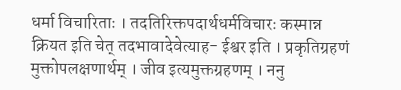धर्मा विचारिताः । तदतिरिक्तपदार्थधर्मविचारः कस्मान्न क्रियत इति चेत् तदभावादेवेत्याह- ईश्वर इति । प्रकृतिग्रहणं मुक्तोपलक्षणार्थम् । जीव इत्यमुक्तग्रहणम् । ननु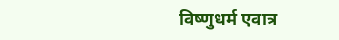विष्णुधर्म एवात्र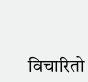विचारितो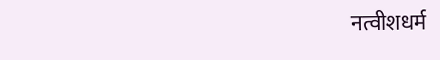नत्वीशधर्म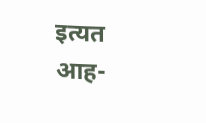इत्यत आह-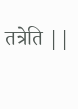तत्रेति ||